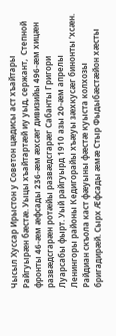Чысыл Хуссар Ирыстон у Советон цæдисы аст хъайтары Райгуырæн бæстæ. Уыцы хъайтартæй иу уыд, сержант,  Степной фронты 46-æм æфсады 236-æм æхсæг дивизийы 496-æм хицæн развæдсгарæн ротæйы развæдсгарæг Сабанты Григори Луарсабы фырт. Уый райгуырд 1910 азы 20-æм апрелы Ленингоры районы Кедигорайы хъæуы зæхкусæг бинонты ‘хсæн. Райдиан скъола каст фæуыны фæстæ куыста колхозы бригадирæй. Сырх Æфсады æмæ Стыр Фыдыбæстæйон хæсты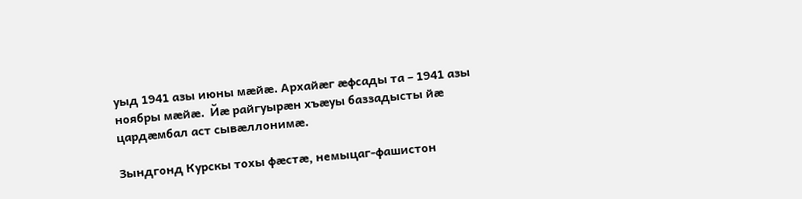уыд 1941 азы июны мæйæ. Архайæг æфсады та – 1941 азы ноябры мæйæ.  Йæ райгуырæн хъæуы баззадысты йæ цардæмбал аст сывæллонимæ.

Зындгонд Курскы тохы фæстæ, немыцаг-фашистон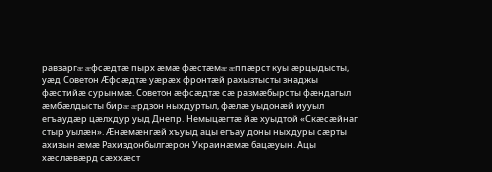равзаргæ æфсæдтæ пырх æмæ фæстæмæ æппæрст куы æрцыдысты, уæд Советон Æфсæдтæ уæрæх фронтæй рахызтысты знаджы фæстийæ сурынмæ. Советон æфсæдтæ сæ размæбырсты фæндагыл æмбæлдысты бирæ æрдзон ныхдуртыл, фæлæ уыдонæй иууыл егъаудæр цæлхдур уыд Днепр. Немыцæгтæ йæ хуыдтой «Скæсæйнаг стыр уылæн». Æнæмæнгæй хъуыд ацы егъау доны ныхдуры сæрты ахизын æмæ Рахиздонбылгæрон Украинæмæ бацæуын. Ацы хæслæвæрд сæххæст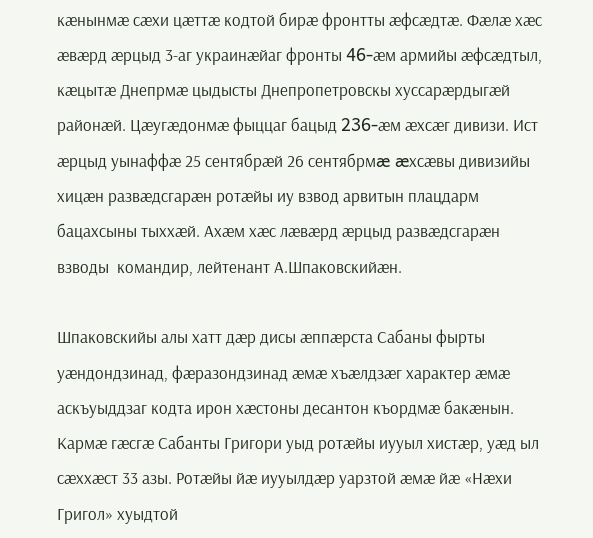кæнынмæ сæхи цæттæ кодтой бирæ фронтты æфсæдтæ. Фæлæ хæс æвæрд æрцыд 3-аг украинæйаг фронты 46-æм армийы æфсæдтыл, кæцытæ Днепрмæ цыдысты Днепропетровскы хуссарæрдыгæй районæй. Цæугæдонмæ фыццаг бацыд 236-æм æхсæг дивизи. Ист æрцыд уынаффæ 25 сентябрæй 26 сентябрмæ æхсæвы дивизийы хицæн развæдсгарæн ротæйы иу взвод арвитын плацдарм бацахсыны тыххæй. Ахæм хæс лæвæрд æрцыд развæдсгарæн взводы  командир, лейтенант А.Шпаковскийæн.

Шпаковскийы алы хатт дæр дисы æппæрста Сабаны фырты уæндондзинад, фæразондзинад æмæ хъæлдзæг характер æмæ аскъуыддзаг кодта ирон хæстоны десантон къордмæ бакæнын. Кармæ гæсгæ Сабанты Григори уыд ротæйы иууыл хистæр, уæд ыл сæххæст 33 азы. Ротæйы йæ иууылдæр уарзтой æмæ йæ «Нæхи Григол» хуыдтой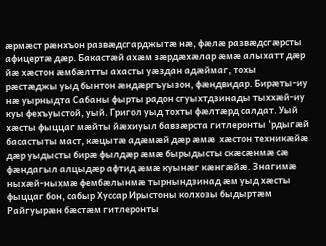æрмæст рæнхъон развæдсгарджытæ нæ, фæлæ развæдсгæрсты афицертæ дæр. Бакастæй ахæм зæрдæхæлар æмæ алыхатт дæр  йæ хæстон æмбæлтты ахасты уæздан адæймаг, тохы рæстæджы уыд бынтон æндæргъуызон, фæндвидар. Бирæты-иу нæ уырныдта Сабаны фырты радон сгуыхтдзинады тыххæй-иу куы фехъуыстой, уый. Григол уыд тохты фæлтæрд салдат. Уый хæсты фыццаг мæйты йæхиуыл бавзæрста гитлеронты ‘рдыгæй басастыты маст, кæцытæ адæмæй дæр æмæ  хæстон техникæйæ дæр уыдысты бирæ фылдæр æмæ бырыдысты скæсæнмæ сæ фæндагыл алцыдæр афтид æмæ куынæг кæнгæйæ. Знагимæ ныхæй-ныхмæ фембæлынмæ тырнындзинад æм уыд хæсты фыццаг бон, сабыр Хуссар Ирыстоны колхозы быдыртæм  Райгуырæн бæстæм гитлеронты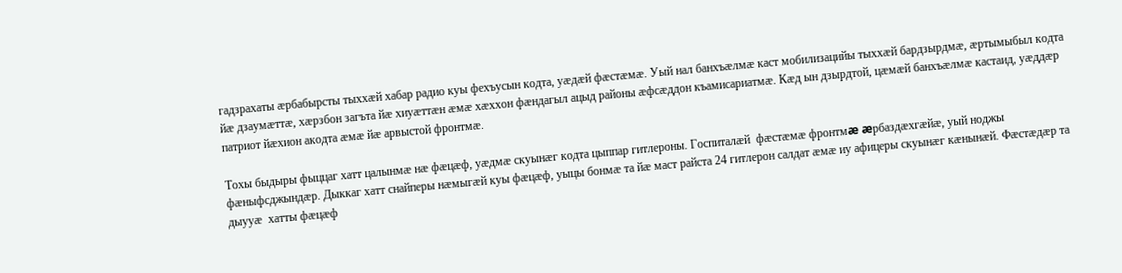гадзрахаты æрбабырсты тыххæй хабар радио куы фехъусын кодта, уæдæй фæстæмæ. Уый нал банхъæлмæ каст мобилизацийы тыххæй бардзырдмæ, æртымыбыл кодта йæ дзаумæттæ, хæрзбон загъта йæ хиуæттæн æмæ хæххон фæндагыл ацыд районы æфсæддон къамисариатмæ. Кæд ын дзырдтой, цæмæй банхъæлмæ кастаид, уæддæр патриот йæхион акодта æмæ йæ арвыстой фронтмæ.

Тохы быдыры фыццаг хатт цалынмæ нæ фæцæф, уæдмæ скуынæг кодта цыппар гитлероны. Госпиталæй  фæстæмæ фронтмæ æрбаздæхгæйæ, уый ноджы фæныфсджындæр. Дыккаг хатт снайперы нæмыгæй куы фæцæф, уыцы бонмæ та йæ маст райста 24 гитлерон салдат æмæ иу афицеры скуынæг кæнынæй. Фæстæдæр та дыууæ  хатты фæцæф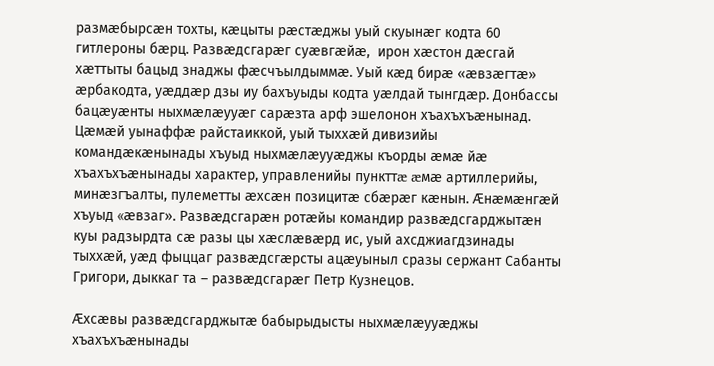размæбырсæн тохты, кæцыты рæстæджы уый скуынæг кодта 60 гитлероны бæрц. Развæдсгарæг суæвгæйæ,  ирон хæстон дæсгай хæттыты бацыд знаджы фæсчъылдыммæ. Уый кæд бирæ «æвзæгтæ» æрбакодта, уæддæр дзы иу бахъуыды кодта уæлдай тынгдæр. Донбассы бацæуæнты ныхмæлæууæг сарæзта арф эшелонон хъахъхъæнынад. Цæмæй уынаффæ райстаиккой, уый тыххæй дивизийы командæкæнынады хъуыд ныхмæлæууæджы къорды æмæ йæ хъахъхъæнынады характер, управленийы пункттæ æмæ артиллерийы, минæзгъалты, пулеметты æхсæн позицитæ сбæрæг кæнын. Æнæмæнгæй хъуыд «æвзаг». Развæдсгарæн ротæйы командир развæдсгарджытæн куы радзырдта сæ разы цы хæслæвæрд ис, уый ахсджиагдзинады тыххæй, уæд фыццаг развæдсгæрсты ацæуыныл сразы сержант Сабанты Григори, дыккаг та – развæдсгарæг Петр Кузнецов.

Æхсæвы развæдсгарджытæ бабырыдысты ныхмæлæууæджы хъахъхъæнынады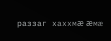раззаг хаххмæ æмæ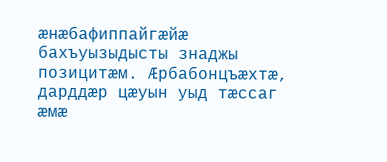æнæбафиппайгæйæ бахъуызыдысты знаджы позицитæм. Æрбабонцъæхтæ, дарддæр цæуын уыд тæссаг æмæ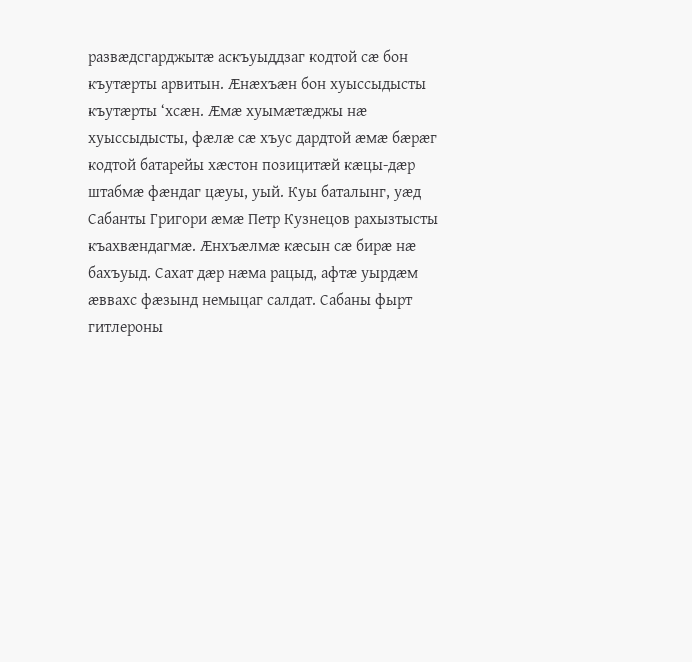развæдсгарджытæ аскъуыддзаг кодтой сæ бон  къутæрты арвитын. Æнæхъæн бон хуыссыдысты къутæрты ‘хсæн. Æмæ хуымæтæджы нæ хуыссыдысты, фæлæ сæ хъус дардтой æмæ бæрæг кодтой батарейы хæстон позицитæй кæцы-дæр штабмæ фæндаг цæуы, уый. Куы баталынг, уæд Сабанты Григори æмæ Петр Кузнецов рахызтысты къахвæндагмæ. Æнхъæлмæ кæсын сæ бирæ нæ бахъуыд. Сахат дæр нæма рацыд, афтæ уырдæм æввахс фæзынд немыцаг салдат. Сабаны фырт гитлероны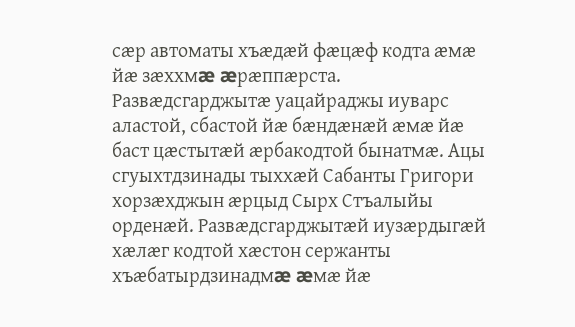сæр автоматы хъæдæй фæцæф кодта æмæ йæ зæххмæ æрæппæрста. Развæдсгарджытæ уацайраджы иуварс аластой, сбастой йæ бæндæнæй æмæ йæ баст цæстытæй æрбакодтой бынатмæ. Ацы сгуыхтдзинады тыххæй Сабанты Григори хорзæхджын æрцыд Сырх Стъалыйы орденæй. Развæдсгарджытæй иузæрдыгæй хæлæг кодтой хæстон сержанты хъæбатырдзинадмæ æмæ йæ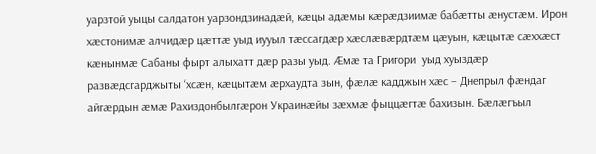уарзтой уыцы салдатон уарзондзинадæй, кæцы адæмы кæрæдзиимæ бабæтты æнустæм. Ирон хæстонимæ алчидæр цæттæ уыд иууыл тæссагдæр хæслæвæрдтæм цæуын, кæцытæ сæххæст кæнынмæ Сабаны фырт алыхатт дæр разы уыд. Æмæ та Григори  уыд хуыздæр развæдсгарджыты ‘хсæн, кæцытæм æрхаудта зын, фæлæ кадджын хæс – Днепрыл фæндаг айгæрдын æмæ Рахиздонбылгæрон Украинæйы зæхмæ фыццæгтæ бахизын. Бæлæгъыл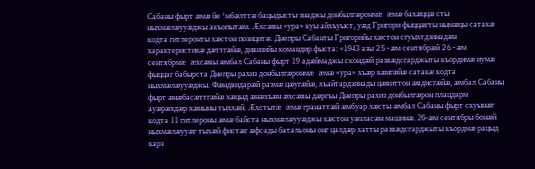Сабаны фырт æмæ йе ‘мбæлттæ бацыдысты знаджы донбылгæронмæ æмæ бахæццæ сты ныхмæлæууæджы акъопытæм. Æхсæвы «ура» куы айхъуыст, уæд Григори фыццæгты нымæцы сатакæ кодта гитлеронты хæстон позицитæ. Днепры Сабанты Григорийы хæстон сгуыхтдзинадæн характеристикæ дæттгæйæ, дивизийы командир фыста: «1943 азы 25-æм сентябрæй 26-æм сентябрмæ æхсæвы æмбал Сабаны фырт 19 адæймаджы скондæй развæдсгарджыты къордимæ иумæ фыццаг бабырста Днепры рахиз донбылгæронмæ æмæ «ура» хъæр кæнгæйæ сатакæ кодта ныхмæлæууæджы. Фæндвидарæй размæ цæугæйæ, хъайтардзинады цæвиттон æвдисгæйæ, æмбал Сабаны фырт æнæбасæттгæйæ хæцыд æнæхъæн æхсæвы дæргъы Днепры рахиз донбылгæрон плацдарм ауæрæхдæр кæныны тыххæй. Æхстытæ æмæ гранаттæй æмбуар хæсты æмбал Сабаны фырт скуынæг кодта 11 гитлероны æмæ байста ныхмæлæууæджы хæстон уæзласæн машинæ. 26-æм сентябры бонæй ныхмæлæууæг тыхæй фистæг æфсады батальоны онг цалдæр хатты развæдсгарджыты къордмæ рацыд карз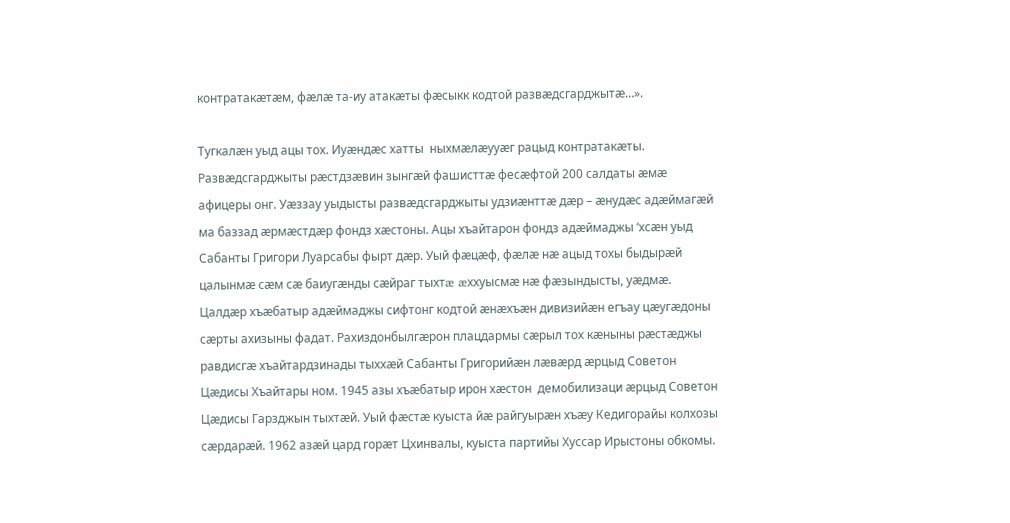контратакæтæм, фæлæ та-иу атакæты фæсыкк кодтой развæдсгарджытæ…».

Тугкалæн уыд ацы тох. Иуæндæс хатты  ныхмæлæууæг рацыд контратакæты. Развæдсгарджыты рæстдзæвин зынгæй фашисттæ фесæфтой 200 салдаты æмæ афицеры онг. Уæззау уыдысты развæдсгарджыты удзиæнттæ дæр – æнудæс адæймагæй ма баззад æрмæстдæр фондз хæстоны. Ацы хъайтарон фондз адæймаджы ‘хсæн уыд Сабанты Григори Луарсабы фырт дæр. Уый фæцæф, фæлæ нæ ацыд тохы быдырæй цалынмæ сæм сæ баиугæнды сæйраг тыхтæ æххуысмæ нæ фæзындысты, уæдмæ. Цалдæр хъæбатыр адæймаджы сифтонг кодтой æнæхъæн дивизийæн егъау цæугæдоны сæрты ахизыны фадат. Рахиздонбылгæрон плацдармы сæрыл тох кæныны рæстæджы равдисгæ хъайтардзинады тыххæй Сабанты Григорийæн лæвæрд æрцыд Советон Цæдисы Хъайтары ном. 1945 азы хъæбатыр ирон хæстон  демобилизаци æрцыд Советон Цæдисы Гарзджын тыхтæй. Уый фæстæ куыста йæ райгуырæн хъæу Кедигорайы колхозы сæрдарæй. 1962 азæй цард горæт Цхинвалы, куыста партийы Хуссар Ирыстоны обкомы.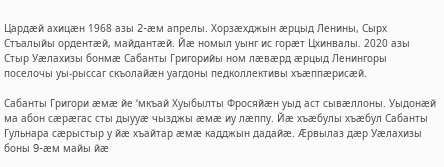Цардæй ахицæн 1968 азы 2-æм апрелы. Хорзæхджын æрцыд Ленины, Сырх Стъалыйы ордентæй, майдантæй. Йæ номыл уынг ис горæт Цхинвалы. 2020 азы Стыр Уæлахизы бонмæ Сабанты Григорийы ном лæвæрд æрцыд Ленингоры поселочы уы-рыссаг скъолайæн уагдоны педколлективы хъæппæрисæй.

Сабанты Григори æмæ йе ‘мкъай Хуыбылты Фросяйæн уыд аст сывæллоны. Уыдонæй ма абон сæрæгас сты дыууæ чызджы æмæ иу лæппу. Йæ хъæбулы хъæбул Сабанты Гульнара сæрыстыр у йæ хъайтар æмæ кадджын дадайæ. Æрвылаз дæр Уæлахизы боны 9-æм майы йæ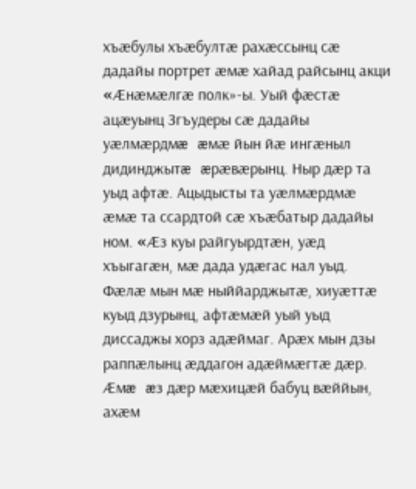хъæбулы хъæбултæ рахæссынц сæ дадайы портрет æмæ хайад райсынц акци «Æнæмæлгæ полк»-ы. Уый фæстæ ацæуынц Згъудеры сæ дадайы уæлмæрдмæ æмæ йын йæ ингæныл дидинджытæ æрæвæрынц. Ныр дæр та уыд афтæ. Ацыдысты та уæлмæрдмæ æмæ та ссардтой сæ хъæбатыр дадайы ном. «Æз куы райгуырдтæн, уæд хъыгагæн, мæ дада удæгас нал уыд. Фæлæ мын мæ ныййарджытæ, хиуæттæ куыд дзурынц, афтæмæй уый уыд диссаджы хорз адæймаг. Арæх мын дзы раппæлынц æддагон адæймæгтæ дæр. Æмæ æз дæр мæхицæй бабуц вæййын, ахæм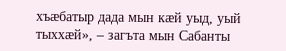хъæбатыр дада мын кæй уыд, уый тыххæй», – загъта мын Сабанты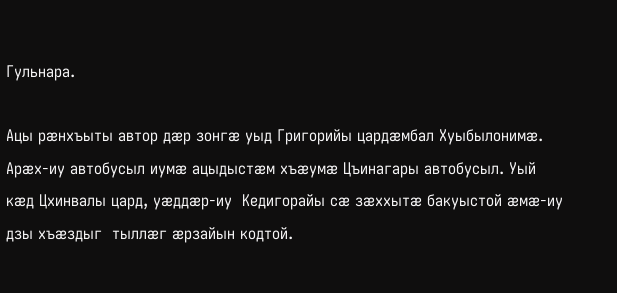Гульнара.

Ацы рæнхъыты автор дæр зонгæ уыд Григорийы цардæмбал Хуыбылонимæ. Арæх-иу автобусыл иумæ ацыдыстæм хъæумæ Цъинагары автобусыл. Уый кæд Цхинвалы цард, уæддæр-иу  Кедигорайы сæ зæххытæ бакуыстой æмæ-иу дзы хъæздыг  тыллæг æрзайын кодтой.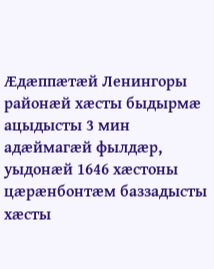Æдæппæтæй Ленингоры районæй хæсты быдырмæ ацыдысты 3 мин адæймагæй фылдæр, уыдонæй 1646 хæстоны цæрæнбонтæм баззадысты хæсты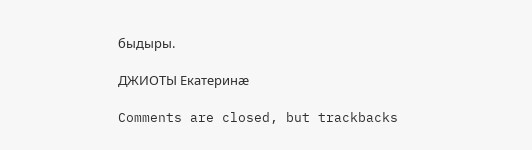быдыры.

ДЖИОТЫ Екатеринæ

Comments are closed, but trackbacks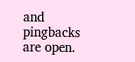and pingbacks are open.